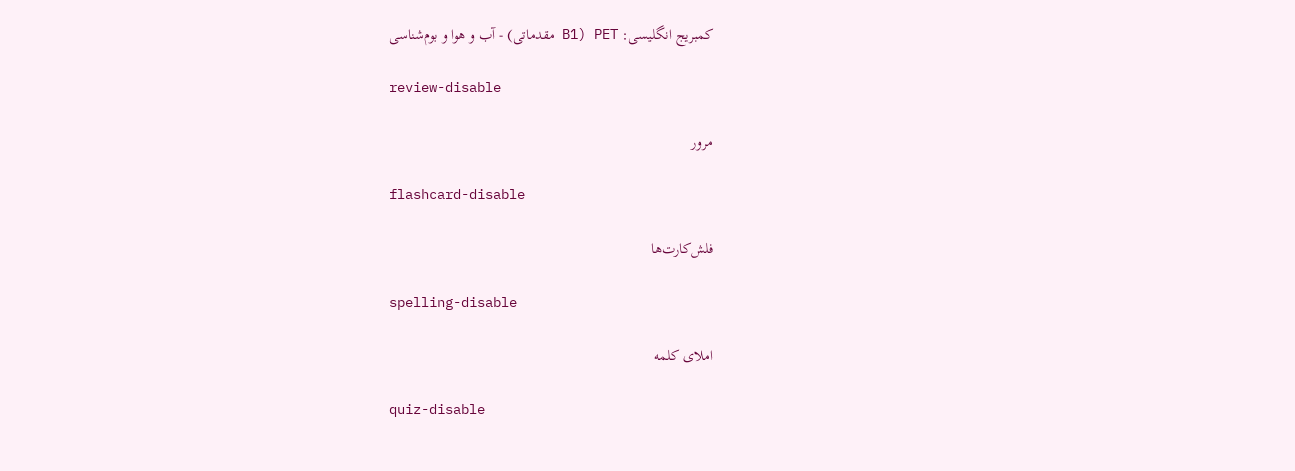کمبریج انگلیسی: PET (B1 مقدماتی) - آب و هوا و بوم‌شناسی

review-disable

مرور

flashcard-disable

فلش‌کارت‌ها

spelling-disable

املای کلمه

quiz-disable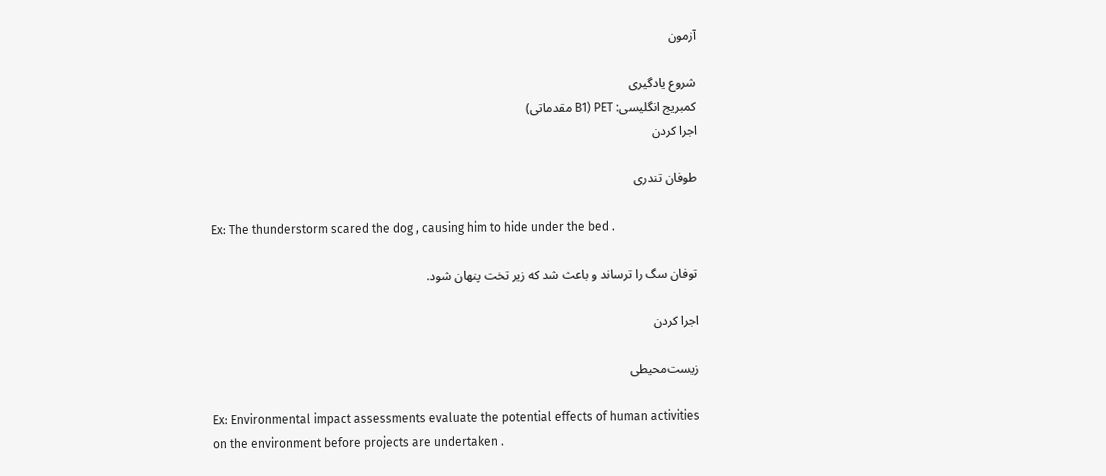آزمون

شروع یادگیری
کمبریج انگلیسی: PET (B1 مقدماتی)
اجرا کردن

طوفان تندری

Ex: The thunderstorm scared the dog , causing him to hide under the bed .

توفان سگ را ترساند و باعث شد که زیر تخت پنهان شود.

اجرا کردن

زیست‌محیطی

Ex: Environmental impact assessments evaluate the potential effects of human activities on the environment before projects are undertaken .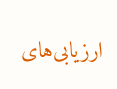ارزیابی‌های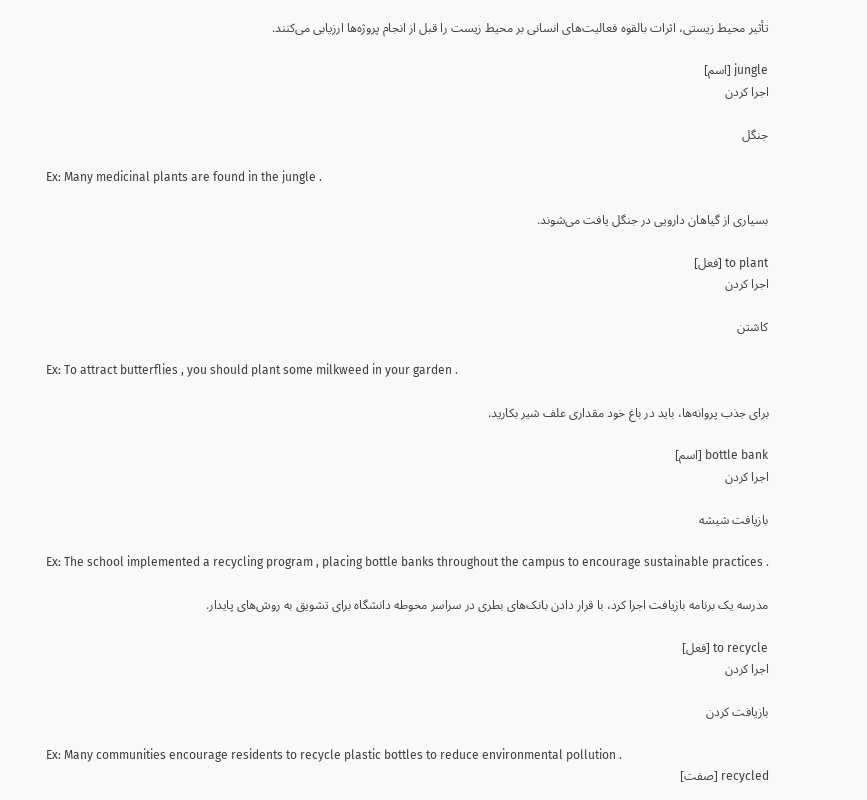تأثیر محیط زیستی، اثرات بالقوه فعالیت‌های انسانی بر محیط زیست را قبل از انجام پروژه‌ها ارزیابی می‌کنند.

jungle [اسم]
اجرا کردن

جنگل

Ex: Many medicinal plants are found in the jungle .

بسیاری از گیاهان دارویی در جنگل یافت می‌شوند.

to plant [فعل]
اجرا کردن

کاشتن

Ex: To attract butterflies , you should plant some milkweed in your garden .

برای جذب پروانه‌ها، باید در باغ خود مقداری علف شیر بکارید.

bottle bank [اسم]
اجرا کردن

بازیافت شیشه

Ex: The school implemented a recycling program , placing bottle banks throughout the campus to encourage sustainable practices .

مدرسه یک برنامه بازیافت اجرا کرد، با قرار دادن بانک‌های بطری در سراسر محوطه دانشگاه برای تشویق به روش‌های پایدار.

to recycle [فعل]
اجرا کردن

بازیافت کردن

Ex: Many communities encourage residents to recycle plastic bottles to reduce environmental pollution .
recycled [صفت]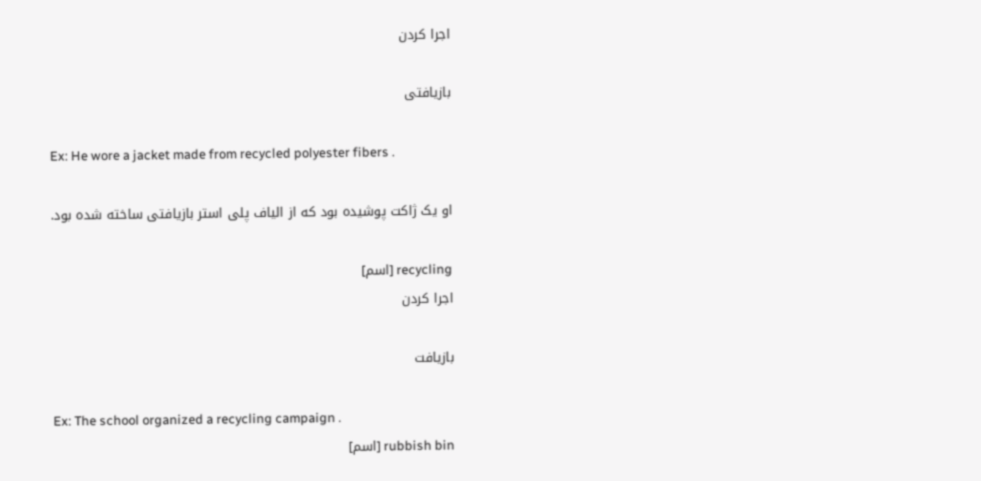اجرا کردن

بازیافتی

Ex: He wore a jacket made from recycled polyester fibers .

او یک ژاکت پوشیده بود که از الیاف پلی استر بازیافتی ساخته شده بود.

recycling [اسم]
اجرا کردن

بازیافت

Ex: The school organized a recycling campaign .
rubbish bin [اسم]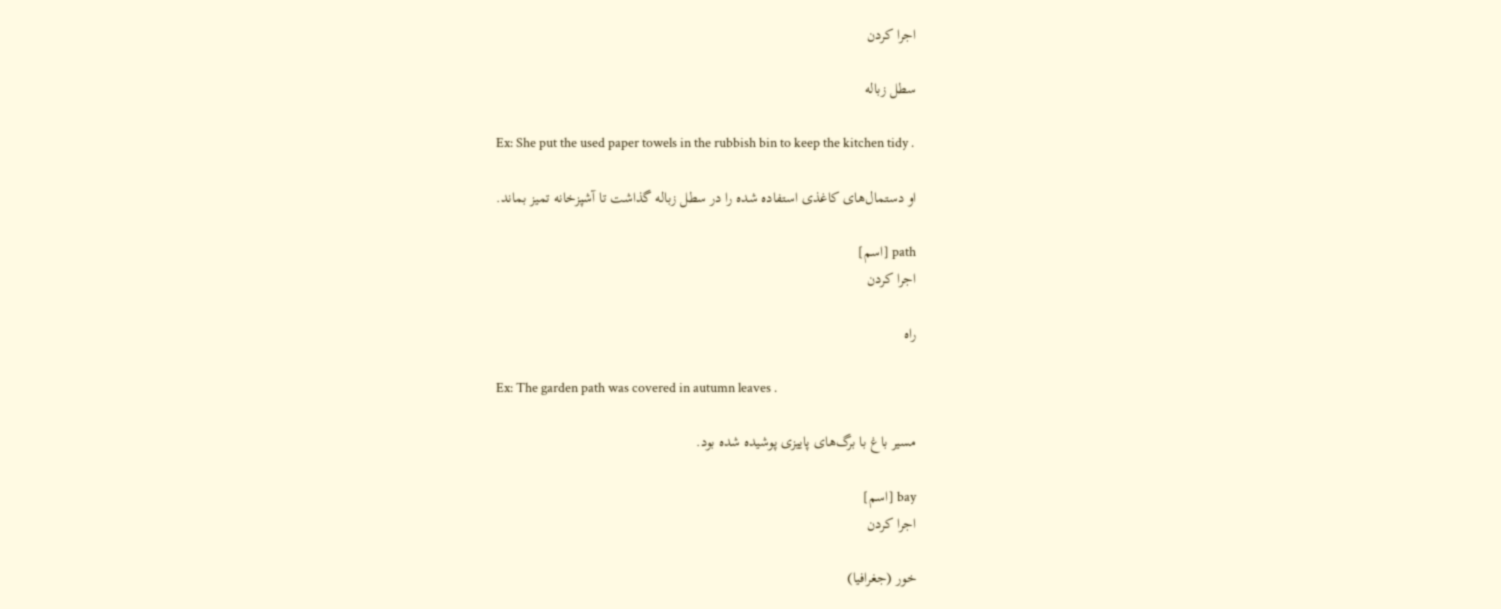اجرا کردن

سطل زباله

Ex: She put the used paper towels in the rubbish bin to keep the kitchen tidy .

او دستمال‌های کاغذی استفاده شده را در سطل زباله گذاشت تا آشپزخانه تمیز بماند.

path [اسم]
اجرا کردن

راه

Ex: The garden path was covered in autumn leaves .

مسیر باغ با برگ‌های پاییزی پوشیده شده بود.

bay [اسم]
اجرا کردن

خور (جغرافیا)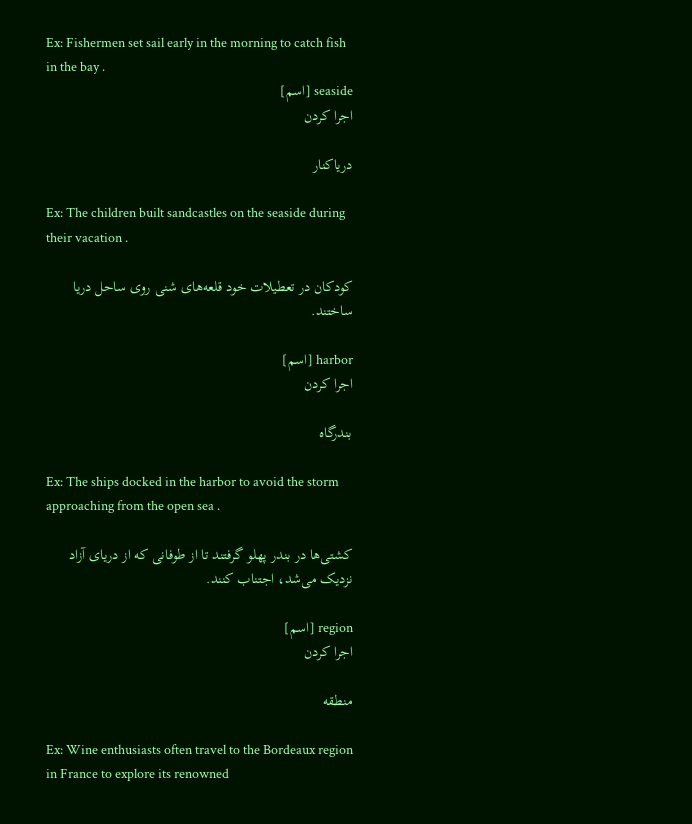Ex: Fishermen set sail early in the morning to catch fish in the bay .
seaside [اسم]
اجرا کردن

دریاکنار

Ex: The children built sandcastles on the seaside during their vacation .

کودکان در تعطیلات خود قلعه‌های شنی روی ساحل دریا ساختند.

harbor [اسم]
اجرا کردن

بندرگاه

Ex: The ships docked in the harbor to avoid the storm approaching from the open sea .

کشتی‌ها در بندر پهلو گرفتند تا از طوفانی که از دریای آزاد نزدیک می‌شد، اجتناب کنند.

region [اسم]
اجرا کردن

منطقه

Ex: Wine enthusiasts often travel to the Bordeaux region in France to explore its renowned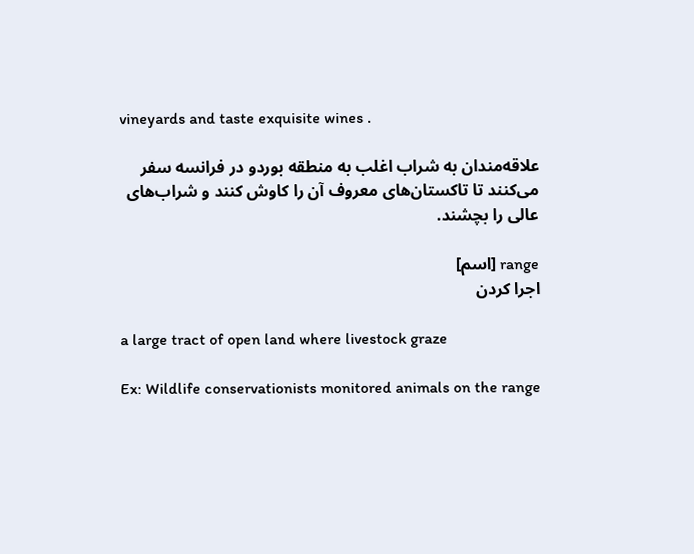vineyards and taste exquisite wines .

علاقه‌مندان به شراب اغلب به منطقه بوردو در فرانسه سفر می‌کنند تا تاکستان‌های معروف آن را کاوش کنند و شراب‌های عالی را بچشند.

range [اسم]
اجرا کردن

a large tract of open land where livestock graze

Ex: Wildlife conservationists monitored animals on the range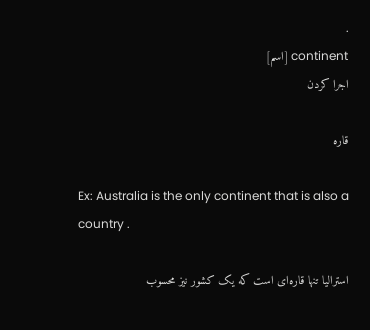.
continent [اسم]
اجرا کردن

قاره

Ex: Australia is the only continent that is also a country .

استرالیا تنها قاره‌ای است که یک کشور نیز محسوب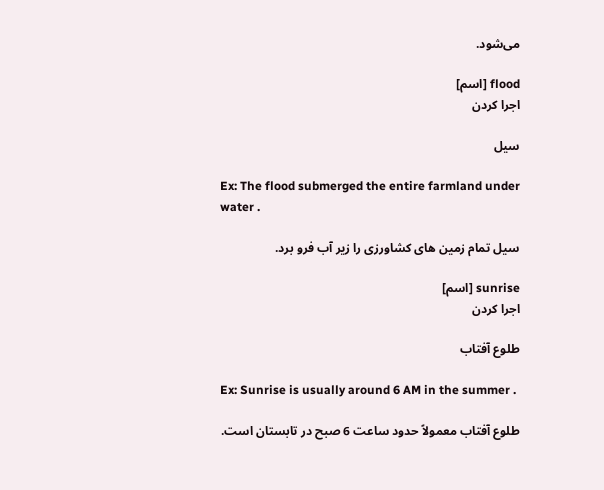می‌شود.

flood [اسم]
اجرا کردن

سیل

Ex: The flood submerged the entire farmland under water .

سیل تمام زمین های کشاورزی را زیر آب فرو برد.

sunrise [اسم]
اجرا کردن

طلوع آفتاب

Ex: Sunrise is usually around 6 AM in the summer .

طلوع آفتاب معمولاً حدود ساعت 6 صبح در تابستان است.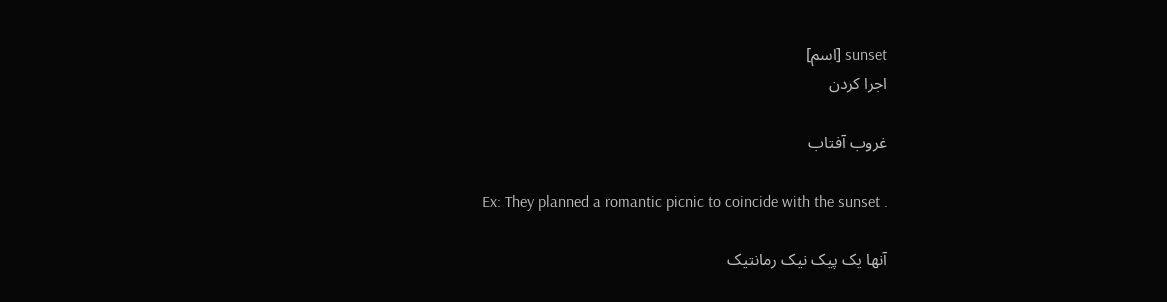sunset [اسم]
اجرا کردن

غروب آفتاب

Ex: They planned a romantic picnic to coincide with the sunset .

آنها یک پیک نیک رمانتیک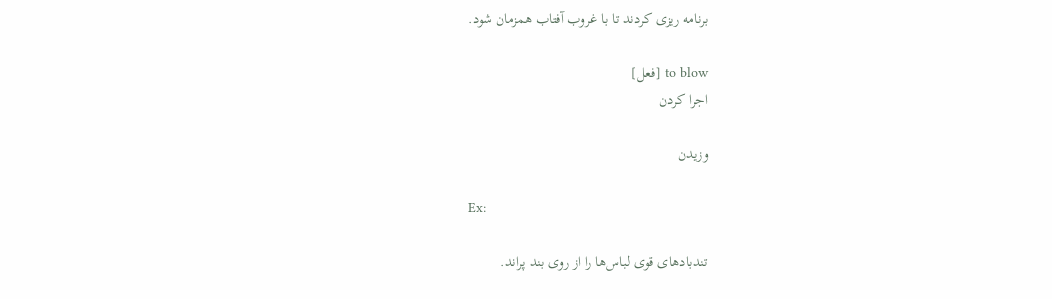برنامه ریزی کردند تا با غروب آفتاب همزمان شود.

to blow [فعل]
اجرا کردن

وزیدن

Ex:

تندبادهای قوی لباس‌ها را از روی بند پراند.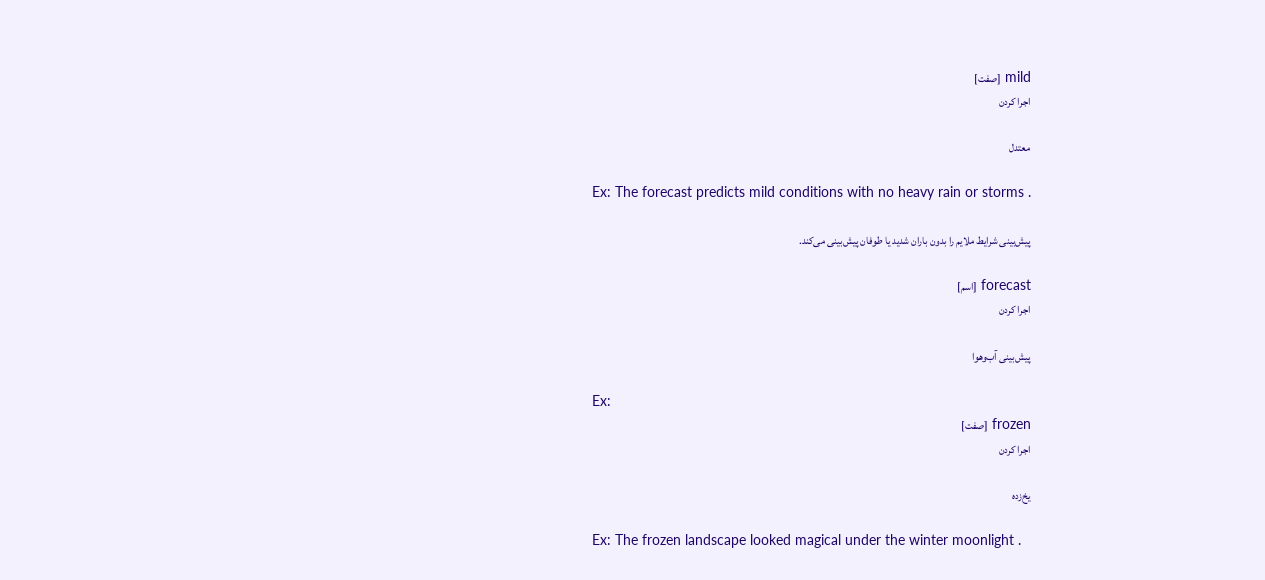mild [صفت]
اجرا کردن

معتدل

Ex: The forecast predicts mild conditions with no heavy rain or storms .

پیش‌بینی شرایط ملایم را بدون باران شدید یا طوفان پیش‌بینی می‌کند.

forecast [اسم]
اجرا کردن

پیش‌بینی آب‌وهوا

Ex:
frozen [صفت]
اجرا کردن

یخ‌زده

Ex: The frozen landscape looked magical under the winter moonlight .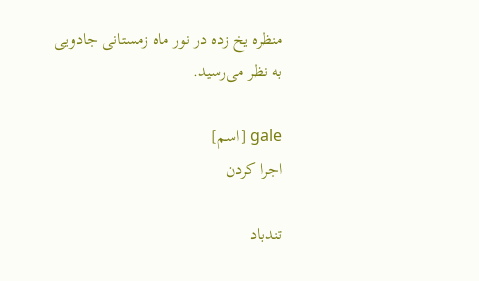منظره یخ زده در نور ماه زمستانی جادویی به نظر می‌رسید.

gale [اسم]
اجرا کردن

تندباد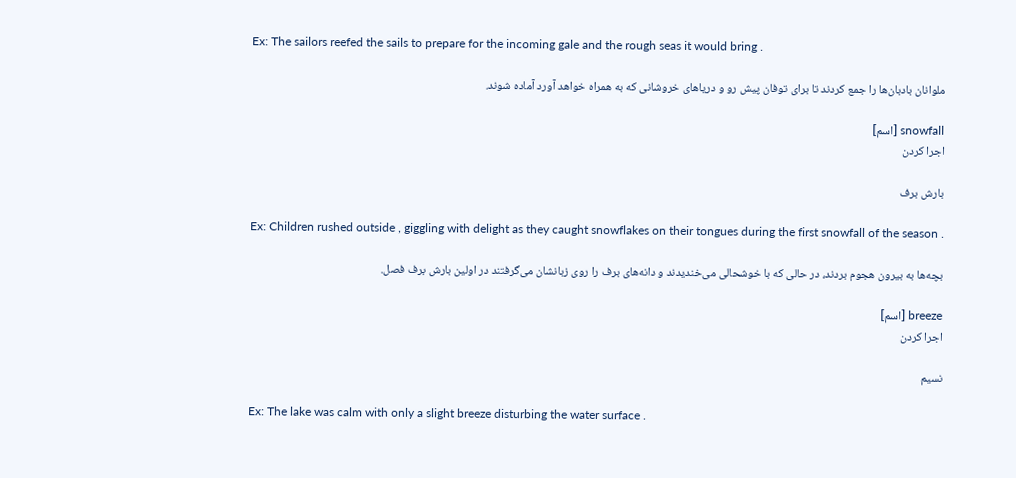Ex: The sailors reefed the sails to prepare for the incoming gale and the rough seas it would bring .

ملوانان بادبان‌ها را جمع کردند تا برای توفان پیش رو و دریاهای خروشانی که به همراه خواهد آورد آماده شوند.

snowfall [اسم]
اجرا کردن

بارش برف

Ex: Children rushed outside , giggling with delight as they caught snowflakes on their tongues during the first snowfall of the season .

بچه‌ها به بیرون هجوم بردند، در حالی که با خوشحالی می‌خندیدند و دانه‌های برف را روی زبانشان می‌گرفتند در اولین بارش برف فصل.

breeze [اسم]
اجرا کردن

نسیم

Ex: The lake was calm with only a slight breeze disturbing the water surface .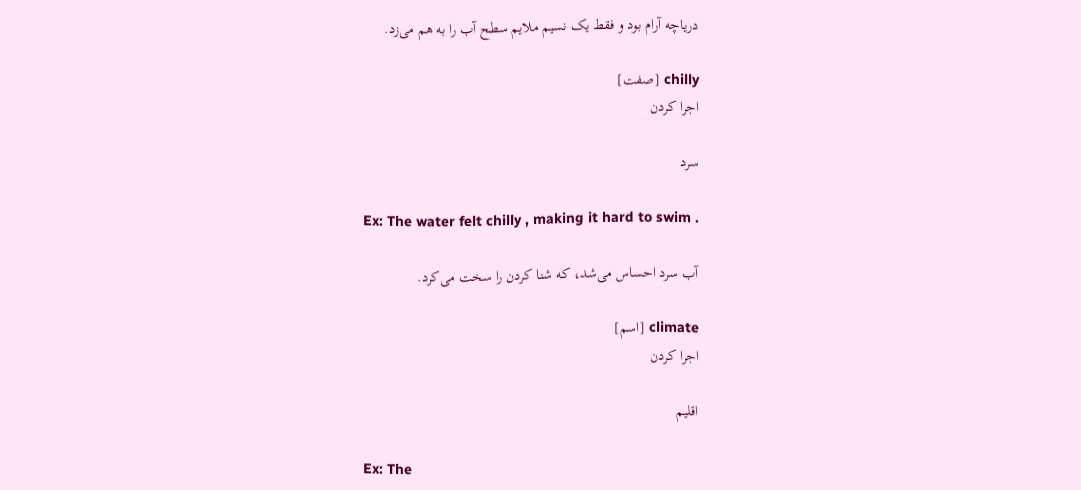دریاچه آرام بود و فقط یک نسیم ملایم سطح آب را به هم می‌زد.

chilly [صفت]
اجرا کردن

سرد

Ex: The water felt chilly , making it hard to swim .

آب سرد احساس می‌شد، که شنا کردن را سخت می‌کرد.

climate [اسم]
اجرا کردن

اقلیم

Ex: The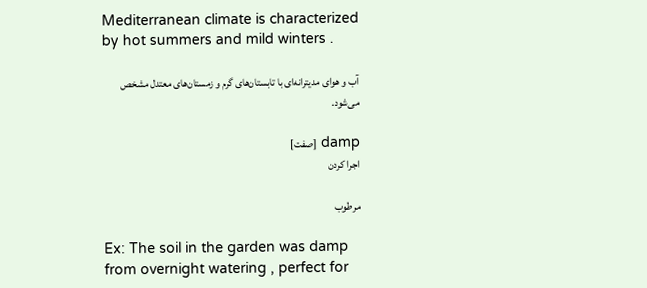Mediterranean climate is characterized by hot summers and mild winters .

آب و هوای مدیترانه‌ای با تابستان‌های گرم و زمستان‌های معتدل مشخص می‌شود.

damp [صفت]
اجرا کردن

مرطوب

Ex: The soil in the garden was damp from overnight watering , perfect for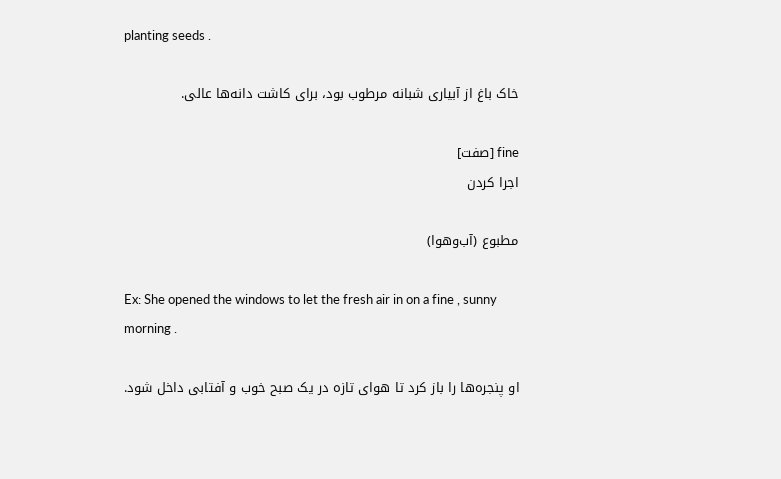planting seeds .

خاک باغ از آبیاری شبانه مرطوب بود، برای کاشت دانه‌ها عالی.

fine [صفت]
اجرا کردن

مطبوع (آب‌وهوا)

Ex: She opened the windows to let the fresh air in on a fine , sunny morning .

او پنجره‌ها را باز کرد تا هوای تازه در یک صبح خوب و آفتابی داخل شود.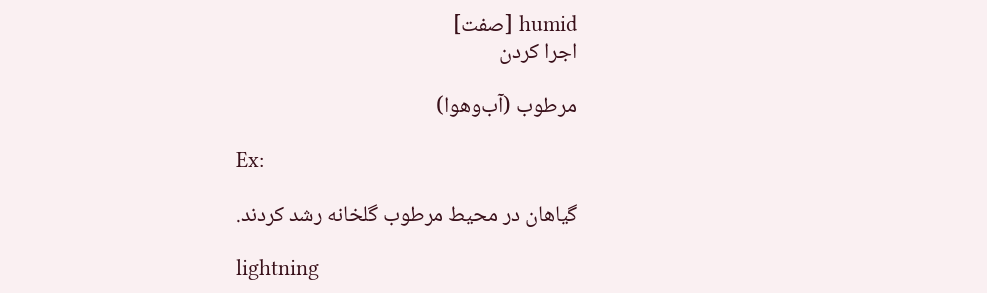humid [صفت]
اجرا کردن

مرطوب (آب‌وهوا)

Ex:

گیاهان در محیط مرطوب گلخانه رشد کردند.

lightning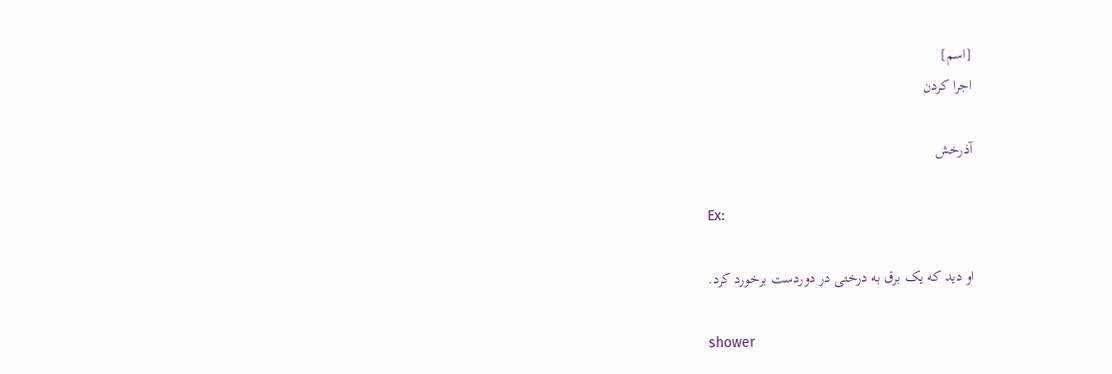[اسم]
اجرا کردن

آذرخش

Ex:

او دید که یک برق به درختی در دوردست برخورد کرد.

shower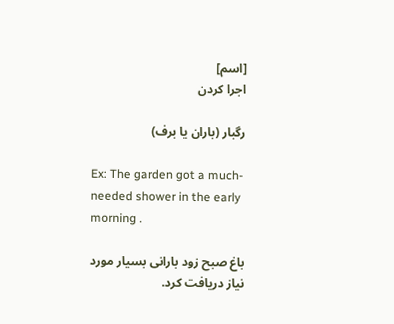[اسم]
اجرا کردن

رگبار (باران یا برف)

Ex: The garden got a much-needed shower in the early morning .

باغ صبح زود بارانی بسیار مورد نیاز دریافت کرد.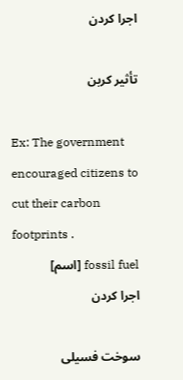اجرا کردن

تأثیر کربن

Ex: The government encouraged citizens to cut their carbon footprints .
fossil fuel [اسم]
اجرا کردن

سوخت فسیلی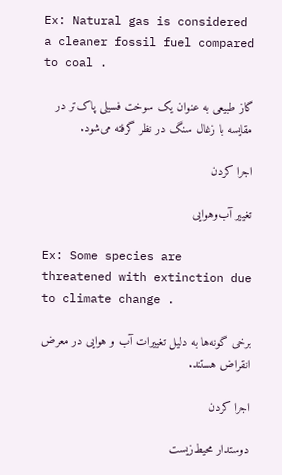Ex: Natural gas is considered a cleaner fossil fuel compared to coal .

گاز طبیعی به عنوان یک سوخت فسیلی پاک‌تر در مقایسه با زغال سنگ در نظر گرفته می‌شود.

اجرا کردن

تغییر آب‌وهوایی

Ex: Some species are threatened with extinction due to climate change .

برخی گونه‌ها به دلیل تغییرات آب و هوایی در معرض انقراض هستند.

اجرا کردن

دوستدار محیط‌زیست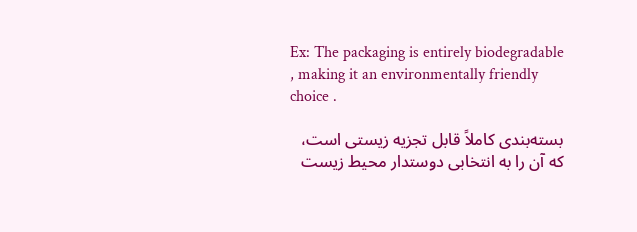Ex: The packaging is entirely biodegradable , making it an environmentally friendly choice .

بسته‌بندی کاملاً قابل تجزیه زیستی است، که آن را به انتخابی دوستدار محیط زیست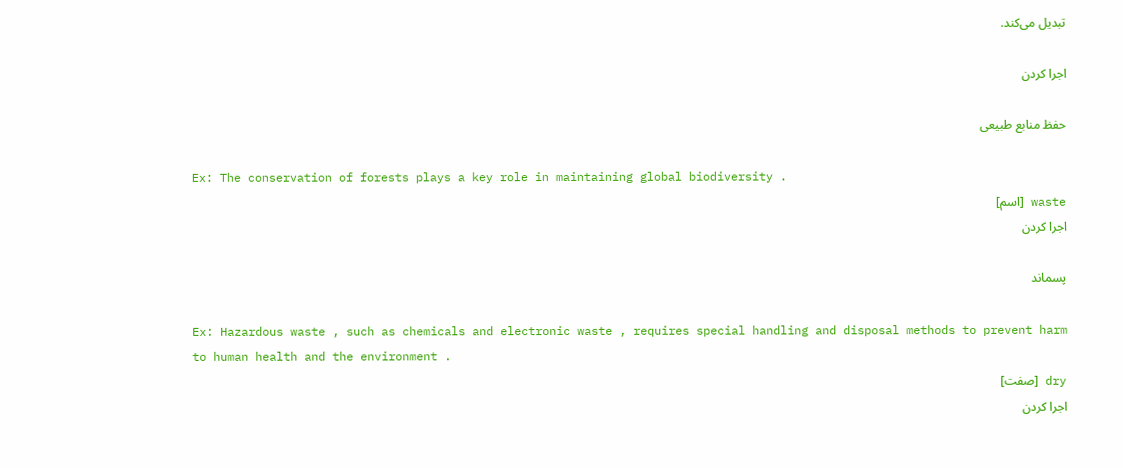تبدیل می‌کند.

اجرا کردن

حفظ منابع طبیعی

Ex: The conservation of forests plays a key role in maintaining global biodiversity .
waste [اسم]
اجرا کردن

پسماند

Ex: Hazardous waste , such as chemicals and electronic waste , requires special handling and disposal methods to prevent harm to human health and the environment .
dry [صفت]
اجرا کردن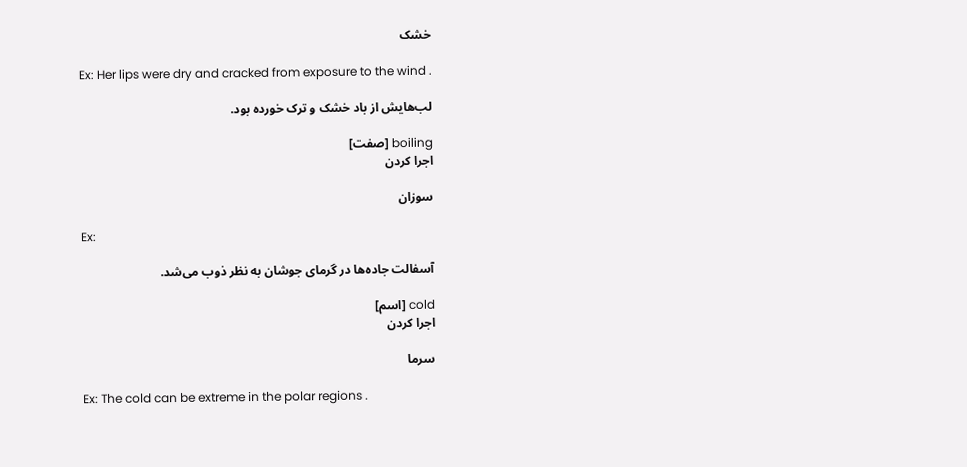خشک

Ex: Her lips were dry and cracked from exposure to the wind .

لب‌هایش از باد خشک و ترک خورده بود.

boiling [صفت]
اجرا کردن

سوزان

Ex:

آسفالت جاده‌ها در گرمای جوشان به نظر ذوب می‌شد.

cold [اسم]
اجرا کردن

سرما

Ex: The cold can be extreme in the polar regions .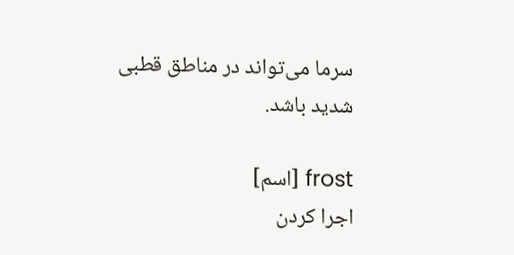سرما می‌تواند در مناطق قطبی شدید باشد.

frost [اسم]
اجرا کردن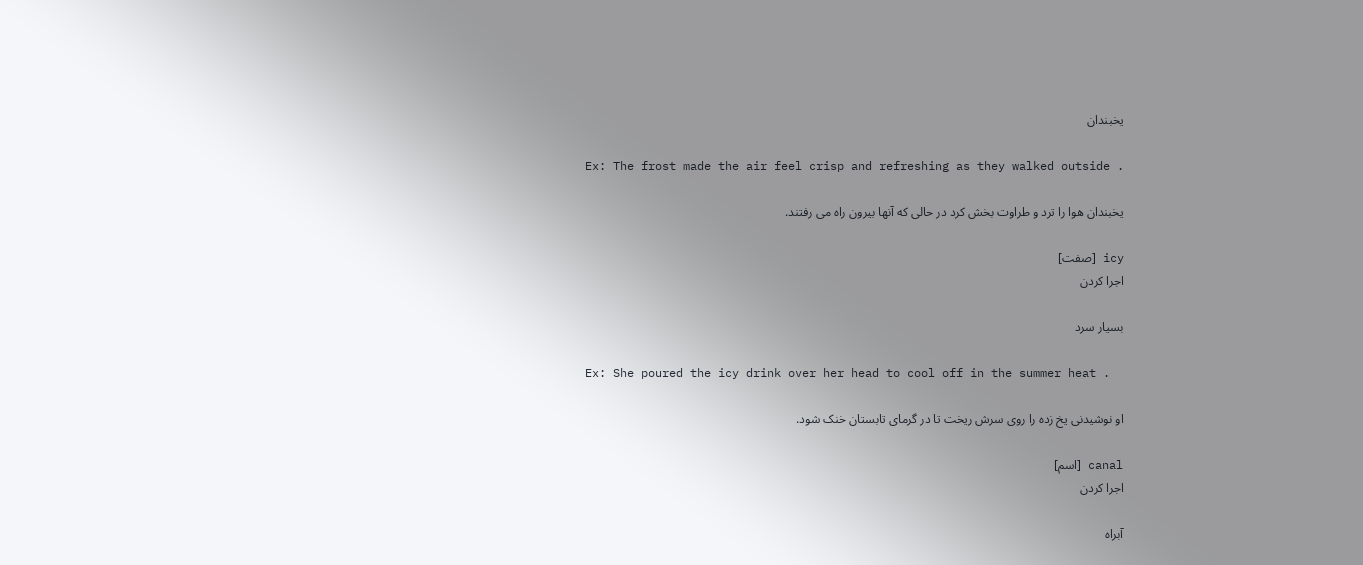یخبندان

Ex: The frost made the air feel crisp and refreshing as they walked outside .

یخبندان هوا را ترد و طراوت بخش کرد در حالی که آنها بیرون راه می رفتند.

icy [صفت]
اجرا کردن

بسیار سرد

Ex: She poured the icy drink over her head to cool off in the summer heat .

او نوشیدنی یخ زده را روی سرش ریخت تا در گرمای تابستان خنک شود.

canal [اسم]
اجرا کردن

آبراه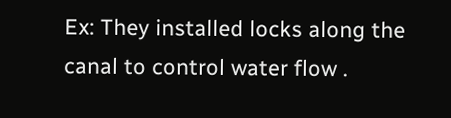Ex: They installed locks along the canal to control water flow .